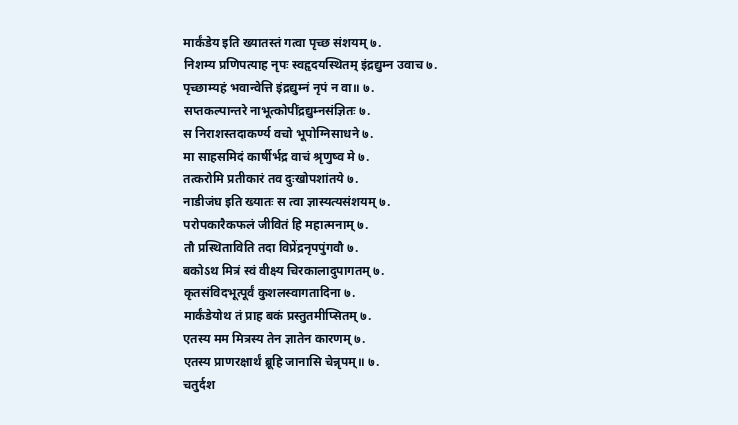मार्कंडेय इति ख्यातस्तं गत्वा पृच्छ संशयम् ७.
निशम्य प्रणिपत्याह नृपः स्वहृदयस्थितम् इंद्रद्युम्न उवाच ७.
पृच्छाम्यहं भवान्वेत्ति इंद्रद्युम्नं नृपं न वा॥ ७.
सप्तकल्पान्तरे नाभूत्कोपींद्रद्युम्नसंज्ञितः ७.
स निराशस्तदाकर्ण्य वचो भूपोग्निसाधने ७.
मा साहसमिदं कार्षीर्भद्र वाचं श्रृणुष्व मे ७.
तत्करोमि प्रतीकारं तव दुःखोपशांतये ७.
नाडीजंघ इति ख्यातः स त्वा ज्ञास्यत्यसंशयम् ७.
परोपकारैकफलं जीवितं हि महात्मनाम् ७.
तौ प्रस्थिताविति तदा विप्रेंद्रनृपपुंगवौ ७.
बकोऽथ मित्रं स्वं वीक्ष्य चिरकालादुपागतम् ७.
कृतसंविदभूत्पूर्वं कुशलस्वागतादिना ७.
मार्कंडेयोथ तं प्राह बकं प्रस्तुतमीप्सितम् ७.
एतस्य मम मित्रस्य तेन ज्ञातेन कारणम् ७.
एतस्य प्राणरक्षार्थं ब्रूहि जानासि चेन्नृपम्॥ ७.
चतुर्दश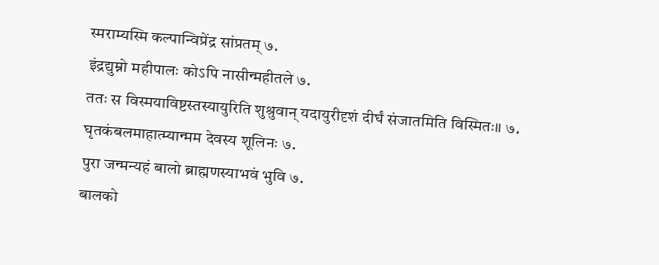स्मराम्यस्मि कल्पान्विप्रेंद्र सांप्रतम् ७.
इंद्रद्युम्नो महीपालः कोऽपि नासीन्महीतले ७.
ततः स विस्मयाविष्टस्तस्यायुरिति शुश्रुवान् यदायुरीदृशं दीर्घं संजातमिति विस्मितः॥ ७.
घृतकंबलमाहात्म्यान्मम देवस्य शूलिनः ७.
पुरा जन्मन्यहं बालो ब्राह्मणस्याभवं भुवि ७.
बालको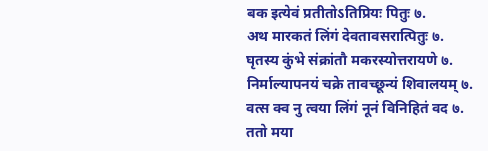बक इत्येवं प्रतीतोऽतिप्रियः पितुः ७.
अथ मारकतं लिंगं देवतावसरात्पितुः ७.
घृतस्य कुंभे संक्रांतौ मकरस्योत्तरायणे ७.
निर्माल्यापनयं चक्रे तावच्छून्यं शिवालयम् ७.
वत्स क्व नु त्वया लिंगं नूनं विनिहितं वद ७.
ततो मया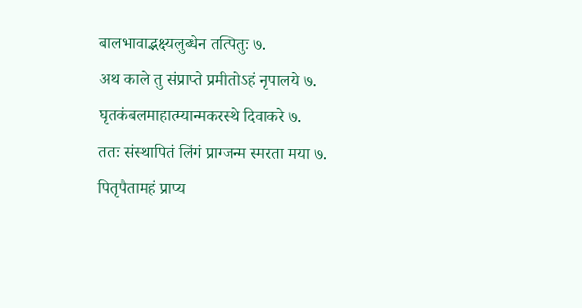बालभावाद्भक्ष्यलुब्धेन तत्पितुः ७.
अथ काले तु संप्राप्ते प्रमीतोऽहं नृपालये ७.
घृतकंबलमाहात्म्यान्मकरस्थे दिवाकरे ७.
ततः संस्थापितं लिंगं प्राग्जन्म स्मरता मया ७.
पितृपैतामहं प्राप्य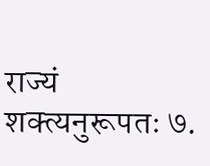राज्यं शक्त्यनुरूपतः ७.